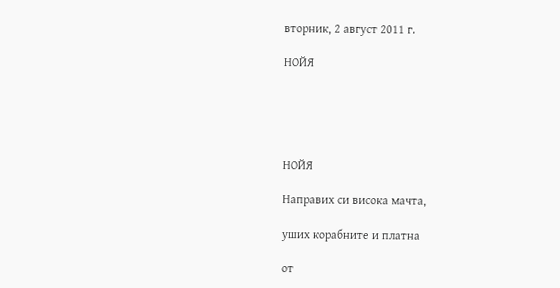вторник, 2 август 2011 г.

НОЙЯ





НОЙЯ

Направих си висока мачта,

уших корабните и платна

от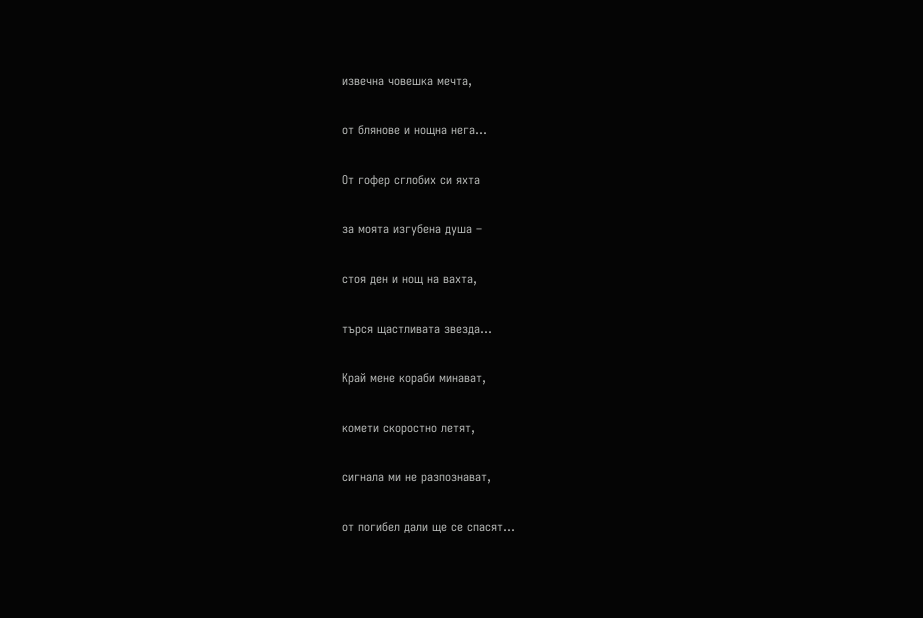извечна човешка мечта,

от блянове и нощна нега…

От гофер сглобих си яхта

за моята изгубена душа –

стоя ден и нощ на вахта,

търся щастливата звезда…

Край мене кораби минават,

комети скоростно летят,

сигнала ми не разпознават,

от погибел дали ще се спасят…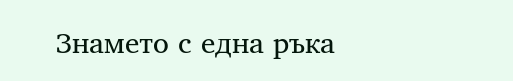Знамето с една ръка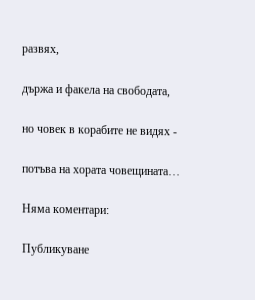развях,

държа и факела на свободата,

но човек в корабите не видях -

потъва на хората човещината…

Няма коментари:

Публикуване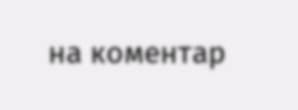на коментар